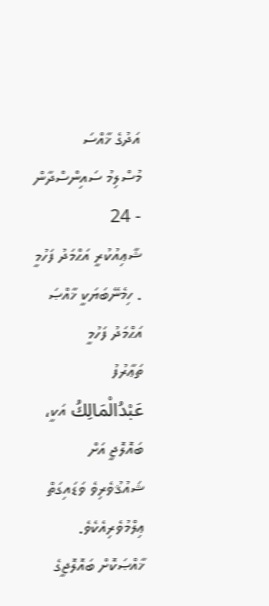އަދުގެ ޚާއްސަ
މުސްލިމު ސައިންސްދާން - 24
ޝާޢިއުކުރީ އަޙްމަދު ފަހުމީ . ހިމެނޭބަޔަކީ ޚާއްޞަ
އަޙްމަދު ފަހުމީ
ތަޢާރުފު
عَبْدُالْمَالِكُ އަކީ، ބައޮލޮޖީ އަށް ޝައުޤުވެރިވެ ވަޑައިގަތް ޢިލްމުވެރިއެކެވެ. ޚާއްޞަކޮށް ބައޮލޮޖީގެ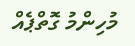މުހިންމު ގޮތްޕެއް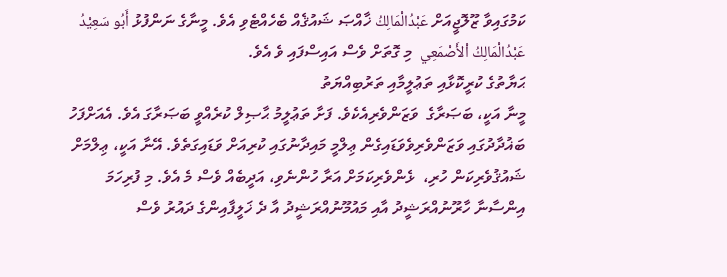ކަމުގައިވާ ޒޫލޮޖީއަށް عَبْدُالْمَالِكُ ޚާއްޞަ ޝައުޤެއް ބެހެއްޓެވި އެވެ. މީނާގެ ނަންފުޅު أَبُو سَعِيْدُ عَبْدُالْمَالِكُ اْلأَصْمَعِي  މި ގޮތަށް ވެސް އައިސްފައި ވެ އެވެ.
ޙަޔާތުގެ ކުރީކޮޅާއި ތަޢުލީމާއި ތަރުބިއްޔަތު
މީނާ އަކީ، ބަޞަރާގެ  ވަޒަންވެރިއެކެވެ. ފަށާ ތަޢުލީމު ޙާޞިލް ކުރެއްވީ ބަޞަރާގަ އެވެ. އެއަށްފަހު ބަޣުދާދުގައި ވަޒަންވެރިވެވަޑައިގެން ޢިލްމީ މައިދާނުގައި ކުރިއަށް ވަޑައިގަތެވެ. އޭނާ އަކީ، ޢިލްމަށް ޝައުޤުވެރިކަން ހުރި،  ޅެންވެރިކަމަށް އަރާ ހުންނެވި، އަދީބެއް ވެސް މެ އެވެ. މި ފުރިހަމަ އިންސާނާ ހާރޫނުއްރަޝީދު އާއި މައުމޫނުއްރަޝީދު އާ ދެ ޚަލީފާއިންގެ ދައުރު ވެސް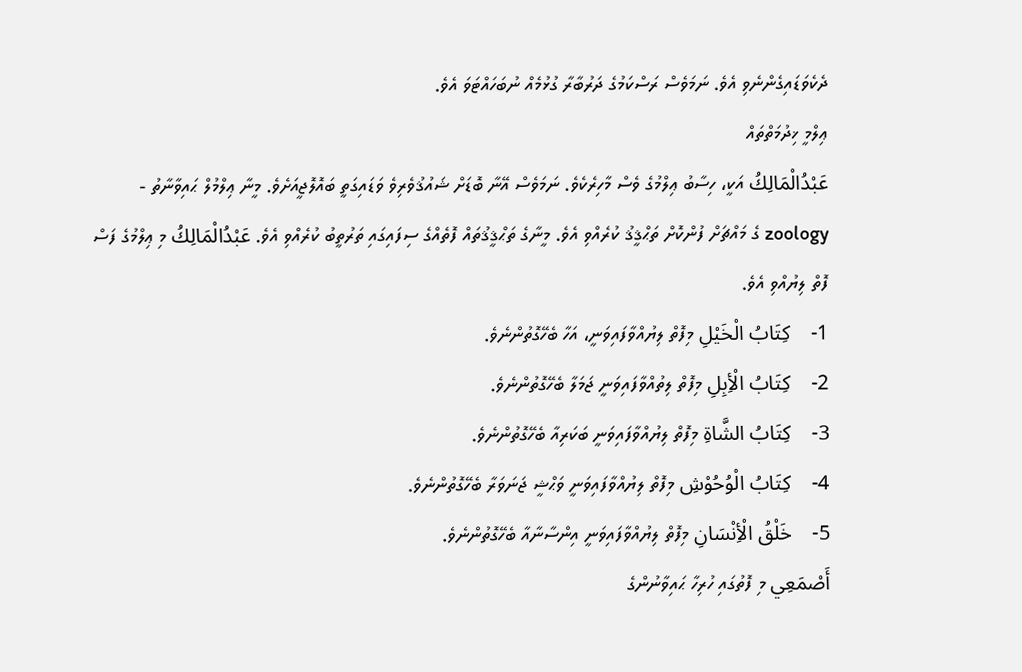ދެކެވަޑައިގެންނެވި އެވެ. ނަމަވެސް ރަސްކަމުގެ ދަރުބާރާ ގުޅުމެއް ނުބަހައްޓަވަ އެވެ.
ޢިލްމީ ޚިދުމަތްތައް
عَبْدُالْمَالِكُ އަކީ، ހިސާބު ޢިލްމުގެ ވެސް މާހިރެކެވެ. ނަމަވެސް އޭނާ ބޮޑަށް ޝައުޤުވެރިވެ ވަޑައިގަތީ ބައޮލޮޖީއަށެވެ. މީނާ ޢިލްމުލް ޙައިވާނާތު - zoology ގެ މައްޗަށް ފުންކޮށް ތަޙްޤީޤު ކުރެއްވި އެވެ. މީނާގެ ތަޙްޤީޤުތައް ފޮތެއްގެ ސިފައިގައި ތަރުތީބު ކުރެއްވި އެވެ. عَبْدُالْمَالِكُ މި ޢިލްމުގެ ފަސް ފޮތް ލިޔުއްވި އެވެ.
1-    كِتَابُ الْخَيْلِ މިފޮތް ލިޔުއްވާފައިވަނީ، އަހާ ބެހޭގޮތުންނެވެ.
2-    كِتَابُ الْأِبِلِ މިފޮތް ލިތުއްވާފައިވަނީ ޖަމަލާ ބެހޭގޮތުންނެވެ.
3-    كِتَابُ الشَّاةِ މިފޮތް ލިޔުއްވާފައިވަނީ ބަކަރިއާ ބެހޭގޮތުންނެވެ.
4-    كِتَابُ الْوُحُوْشِ މިފޮތް ލިޔުއްވާފައިވަނީ ވަޙްޝީ ޖަނަވަރާ ބެހޭގޮތުންނެވެ.
5-    خَلْقُ الْأِنْسَانِ މިފޮތް ލިޔުއްވާފައިވަނީ އިންސާނާއާ ބެހޭގޮތުންނެވެ.
أَصْمَعِي މި ފޮތުގައި ހުރިހާ ޙައިވާނުންގެ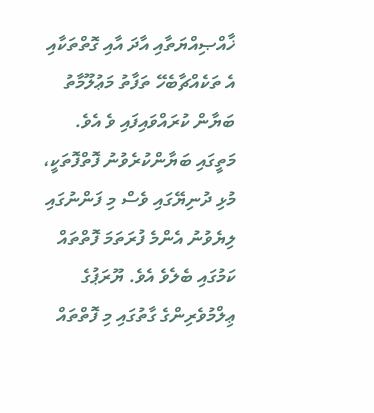ޚާއްޞިއްޔަތާއި އާދަ އާއި ގޮތްތަކާއި އެ ތަކެއްޗާބެހޭ ތަފާތު މަޢުލޫމާތު ބަޔާން ކުރައްވައިފައި ވެ އެވެ.
މަތީގައި ބަޔާންކުރެވުނު ފޮތްފޮތަކީ، މުޅި ދުނިޔޭގައި ވެސް މި ފަންނުގައި ލިޔެވުނު އެންމެ ފުރަތަމަ ފޮތްތައް ކަމުގައި ބެލެވެ އެވެ. ޔޫރަޕުގެ ޢިލްމުވެރިންގެ ގާތުގައި މި ފޮތްތައް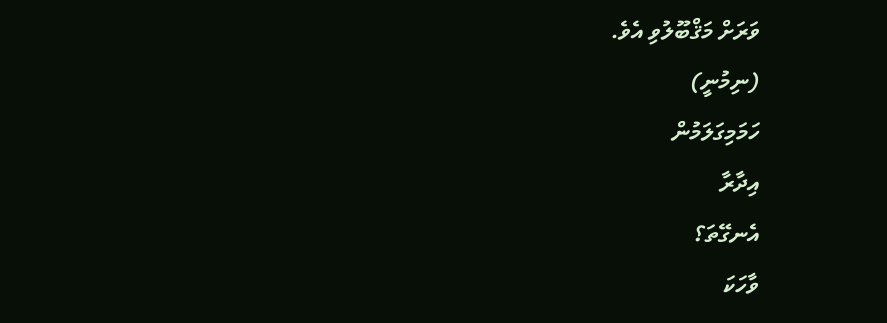ވަރަށް މަޤްބޫލުވި އެވެ.
(ނިމުނީ)
ހަމަމިގަލަމުން
އިދާރާ
އެނގޭތަ؟
ވާހަކަ